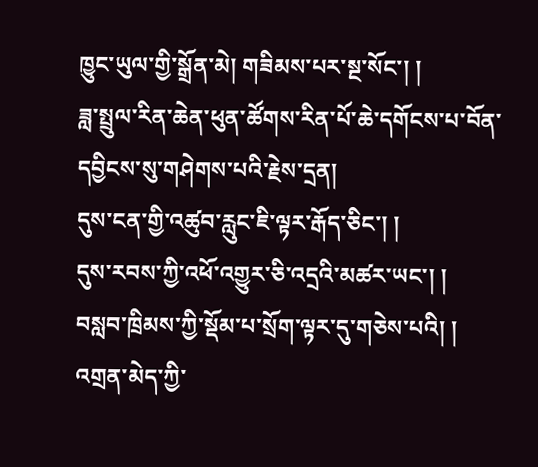ཁྱུང་ཡུལ་གྱི་སྒྲོན་མེ། གཟིམས་པར་སྔ་སོང་། །
ཟླ་སྤྲུལ་རིན་ཆེན་ཕུན་ཚོགས་རིན་པོ་ཆེ་དགོངས་པ་བོན་དབྱིངས་སུ་གཤེགས་པའི་རྗེས་དྲན།
དུས་ངན་གྱི་འཚུབ་རླུང་ཇི་ལྟར་རྒོད་ཅིང་། །
དུས་རབས་ཀྱི་འཕོ་འགྱུར་ཅི་འདྲའི་མཚར་ཡང་། །
བསླབ་ཁྲིམས་ཀྱི་སྡོམ་པ་སྲོག་ལྟར་དུ་གཅེས་པའི། །
འགྲན་མེད་ཀྱི་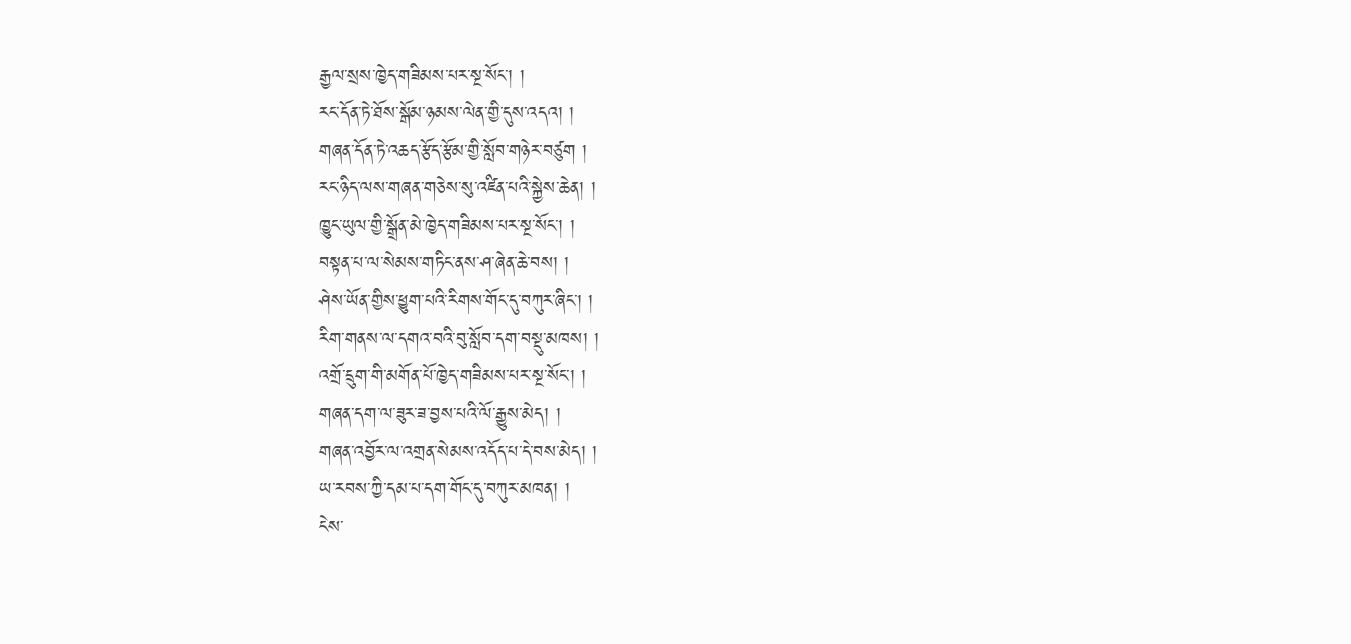རྒྱལ་སྲས་ཁྱེད་གཟིམས་པར་སྔ་སོང་། །
རང་དོན་ཏེ་ཐོས་སྒོམ་ཉམས་ལེན་གྱི་དུས་འདའ། །
གཞན་དོན་ཏེ་འཆད་རྩོད་རྩོམ་གྱི་སློབ་གཉེར་བཙུག །
རང་ཉིད་ལས་གཞན་གཅེས་སུ་འཛིན་པའི་སྐྱེས་ཆེན། །
ཁྱུང་ཡུལ་གྱི་སྒྲོན་མེ་ཁྱེད་གཟིམས་པར་སྔ་སོང་། །
བསྟན་པ་ལ་སེམས་གཏིང་ནས་ཤ་ཞེན་ཆེ་བས། །
ཤེས་ཡོན་གྱིས་ཕྱུག་པའི་རིགས་གོང་དུ་བཀུར་ཞིང་། །
རིག་གནས་ལ་དགའ་བའི་བུ་སློབ་དག་བསྡུ་མཁས། །
འགྲོ་དྲུག་གི་མགོན་པོ་ཁྱེད་གཟིམས་པར་སྔ་སོང་། །
གཞན་དག་ལ་ཟུར་ཟ་བྱས་པའི་ལོ་རྒྱུས་མེད། །
གཞན་འབྱོར་ལ་འགྲན་སེམས་འདོད་པ་དེ་བས་མེད། །
ཡ་རབས་ཀྱི་དམ་པ་དག་གོང་དུ་བཀུར་མཁན། །
ངེས་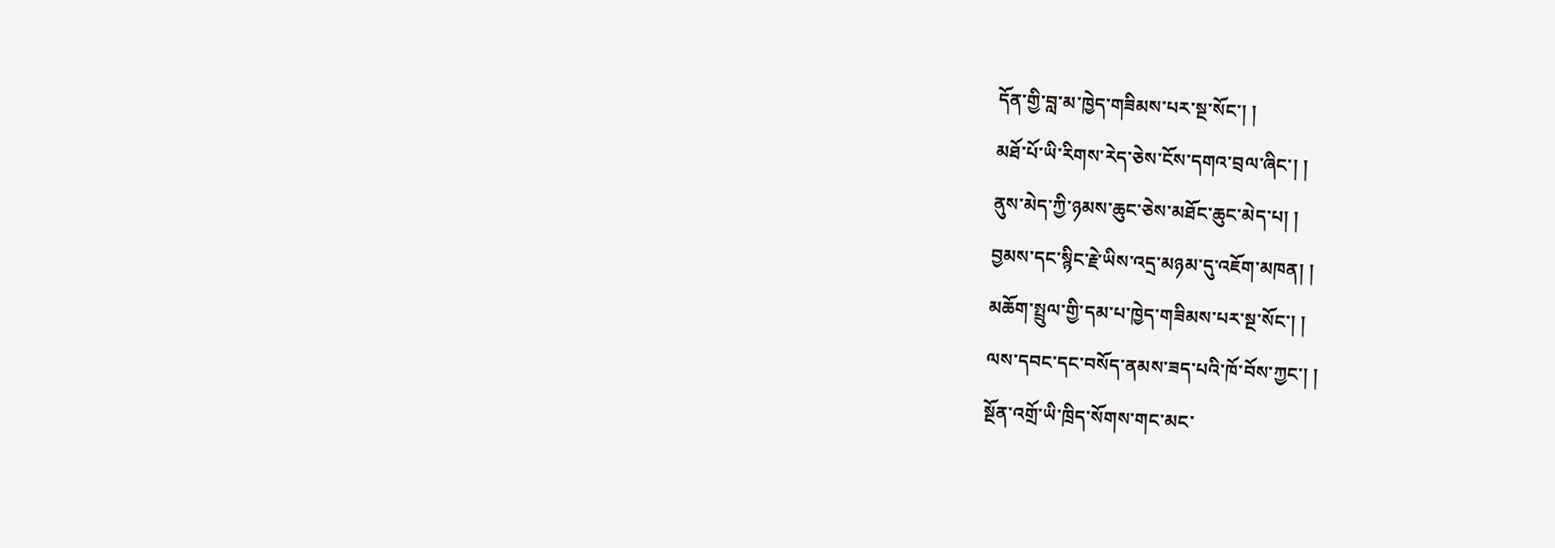དོན་གྱི་བླ་མ་ཁྱེད་གཟིམས་པར་སྔ་སོང་། །
མཐོ་པོ་ཡི་རིགས་རེད་ཅེས་ངོས་དགའ་བྲལ་ཞིང་། །
ནུས་མེད་ཀྱི་ཉམས་ཆུང་ཅེས་མཐོང་ཆུང་མེད་པ། །
བྱམས་དང་སྙིང་རྗེ་ཡིས་འདྲ་མཉམ་དུ་འཇོག་མཁན། །
མཆོག་སྤྲུལ་གྱི་དམ་པ་ཁྱེད་གཟིམས་པར་སྔ་སོང་། །
ལས་དབང་དང་བསོད་ནམས་ཟད་པའི་ཁོ་བོས་ཀྱང་། །
སྔོན་འགྲོ་ཡི་ཁྲིད་སོགས་གང་མང་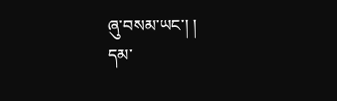ཞུ་བསམ་ཡང་། །
དམ་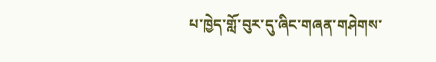པ་ཁྱེད་གློ་བུར་དུ་ཞིང་གཞན་གཤེགས་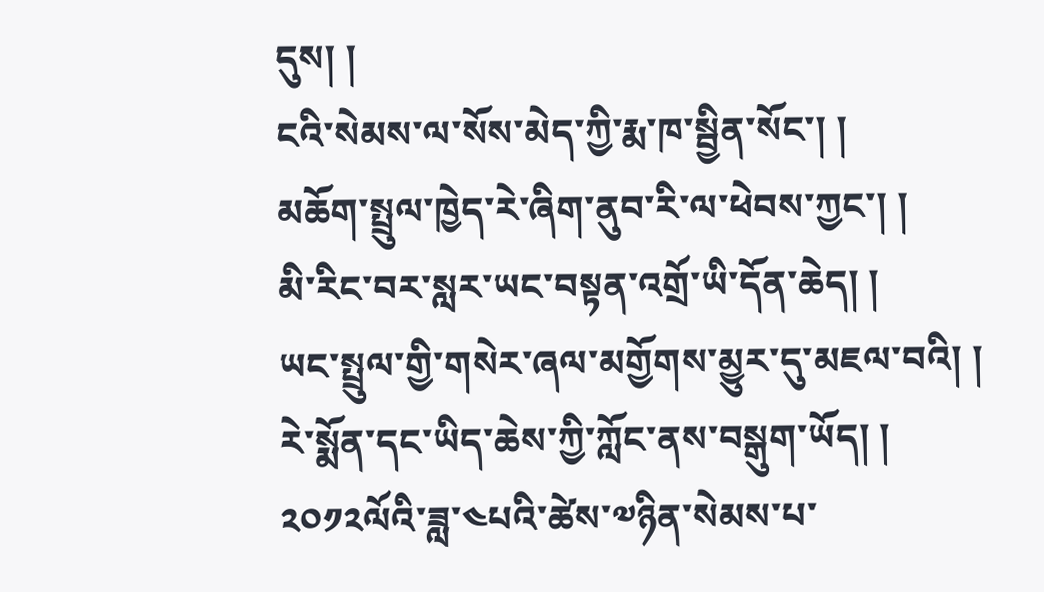དུས། །
ངའི་སེམས་ལ་སོས་མེད་ཀྱི་རྨ་ཁ་སྦྱིན་སོང་། །
མཆོག་སྤྲུལ་ཁྱེད་རེ་ཞིག་ནུབ་རི་ལ་ཕེབས་ཀྱང་། །
མི་རིང་བར་སླར་ཡང་བསྟན་འགྲོ་ཡི་དོན་ཆེད། །
ཡང་སྤྲུལ་གྱི་གསེར་ཞལ་མགྱོགས་མྱུར་དུ་མཇལ་བའི། །
རེ་སྨོན་དང་ཡིད་ཆེས་ཀྱི་ཀློང་ནས་བསྒུག་ཡོད། །
༢༠༡༢ལོའི་ཟླ་༤པའི་ཚེས་༧ཉིན་སེམས་པ་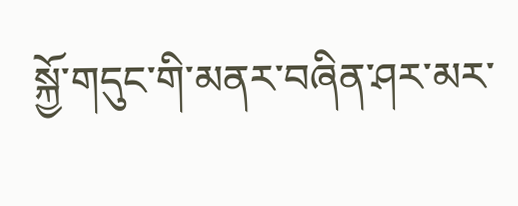སྐྱོ་གདུང་གི་མནར་བཞིན་ཤར་མར་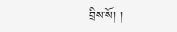བྲིས་སོ། །